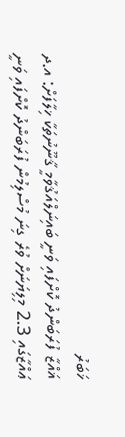ޚަބަރު
ޣައްޒާ ފުރަބަންދު ކޮށްފައި ވަނީ ބައިނަލްއަޤުވާމީ ޤާނޫނުތަކާ ޚިލާފަށް: އ.ދ
ޢައްޒާގައި 2.3 މިލިޔަނަށް ވުރެ ގިނަ މުސްލިމުން ފުރަބަންދު ކޮށްފައި ވަނީ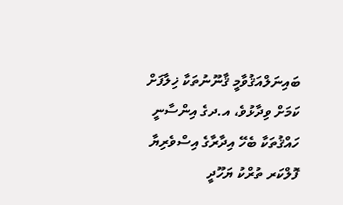ބައިނަލްއަޤުވާމީ ޤާނޫނުތަކާ ޚިލާފަށް ކަމަށް ވިދާޅުވެ، އ.ދގެ އިންސާނީ ހައްޤުތަކާ ބެހޭ އިދާރާގެ އިސްވެރިޔާ ފޮލްކަރ ތުރްކު ޔަހޫދީ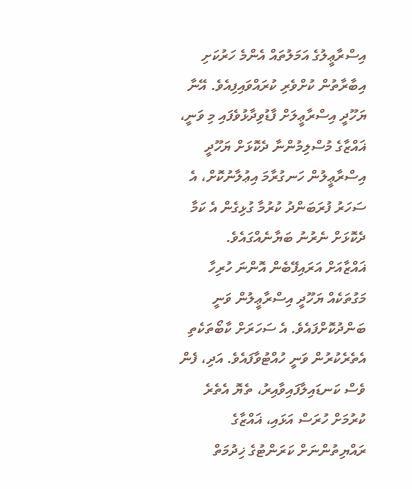އިސްރާޢީލުގެ އަމަލުތައް އެންމެ ހަރުކަށި އިބާރާތުން ކުށްވެރި ކުރައްވައިފިއެވެ. އޭނާ ޔަހޫދީ އިސްރާޢީލަށް ފާޑުވިދާޅުވެފައި މި ވަނީ، ޣައްޒާގެ މުސްލިމުންނާ ދެކޮޅަށް ޔަހޫދީ އިސްރާޢީލުން ހަނގުރާމަ އިޢުލާނުކޮށް، އެ ސަހަރު ފުރަބަންދު ކުރުމާ ގުޅިގެން އެ ކަމާ ދެކޮޅަށް ނެރުނު ބަޔާނެއްގައެވެ.
ޣައްޒާއަށް އަރައިފޭބެން އޮންނަ ހުރިހާ މަގުތަކެއް ޔަހޫދީ އިސްރާޢީލުން ވަނީ ބަންދުކޮށްފައެވެ. އެ ސަހަރަށް ކާބޯތަކެތި އެތެރެކުރުން ވަނީ ހުއްޓުވާފައެވެ. އަދި، ފެން ވެސް ކަނޑައިލާފައިވާއިރު، ތެޔޮ އެތެރެ ކުރުމަށް ހުރަސް އަޅައި، ޣައްޒާގެ ރައްޔިތުންނަށް ކަރަންޓުގެ ޚިދުމަތް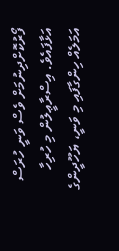ފޯރުކޮށްދިނުމަށް ވެސް ވަނީ ހުރަސް އަޅާފައެވެ. އިސްރާޢީލުން މި ހުރިހާ އަމަލެއް ހިންގާފައި މި ވަނީ، ޔަހޫދީންގެ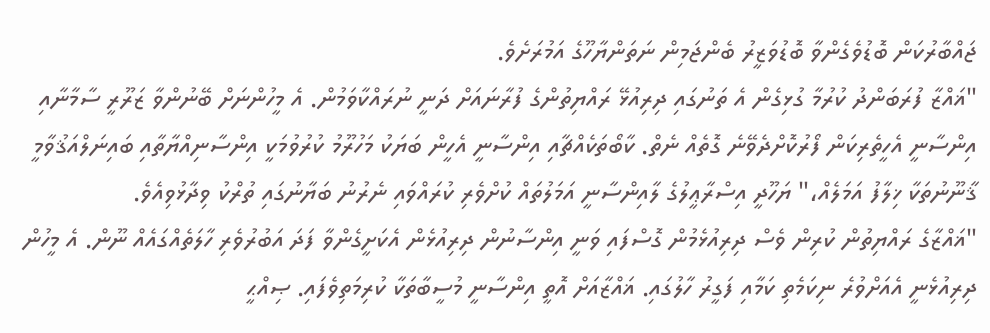ޖައްބާރުކަން ބޮޑުވެގެންވާ ބޮޑުވަޒީރު ބެންޖަމިން ނަތަންޔާހޫގެ އަމުރަށެވެ.
"ޣައްޒާ ފުރަބަންދު ކުރުމާ ގުޅިގެން އެ ތަނުގައި ދިރިއުޅޭ ރައްޔިތުންގެ ފުރާނައަށް ދަނީ ނުރައްކާވަމުން. އެ މީހުންނަށް ބޭނުންވާ ޒަރޫރީ ސާމާނާއި އިންސާނީ އެހީތެރިކަން ފޯރުކޮށްދެވޭނެ ގޮތެއް ނެތް. ކާބޯތަކެއްޗާއި އިންސާނީ އެހީން ބަޔަކު މަހުރޫމު ކުރުވުމަކީ އިންސާނިއްޔާތާއި ބައިނަލްއަޤުވާމީ ޤާނޫނުތަކާ ޚިލާފު އަމަލެއް،" ޔަހޫދީ އިސްރާޢީލުގެ ލާއިންސާނީ އަމަލުތައް ކުށްވެރި ކުރައްވައި ނެރުނު ބަޔާނުގައި ތުރްކު ވިދާޅުވިއެވެ.
"ޣައްޒާގެ ރައްޔިތުން ކުރިން ވެސް ދިރިއުޅެމުން ގޮސްފައި ވަނީ އިންސާނުން ދިރިއުޅެން އެކަށީގެންވާ ފަދަ އަބުރުވެރި ހާލަތެއްގައެއް ނޫން. އެ މީހުން ދިރިއުޅެނީ އެއަށްވުރެ ނިކަމެތި ކަމާއި ފަގީރު ހާލުގައި. ޣައްޒާއަށް އޮތީ އިންސާނީ މުސީބާތަކާ ކުރިމަތިވެފައި. ޞިއްޙީ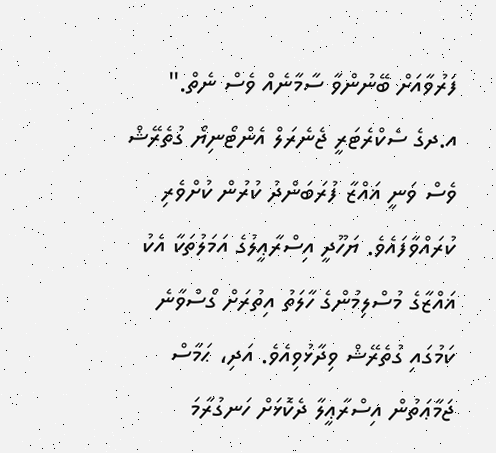ފަރުވާއަށް ބޭނުންވާ ސާމާނެއް ވެސް ނެތް."
އ.ދގެ ސެކްރެޓަރީ ޖެނެރަލް އެންޓޯނިޔޯ ގުތެރޭޝް ވެސް ވަނީ ޣައްޒާ ފުރަބަންދު ކުރުން ކުށްވެރި ކުރައްވާފައެވެ. ޔަހޫދީ އިސްރާޢީލުގެ އަމަލުތަކާ އެކު ޣައްޒާގެ މުސްލިމުންގެ ހާލަތު އިތުރަށް ގޯސްވާނެ ކަމުގައި ގުތެރޭޝް ވިދާޅުވިއެވެ. އަދި، ޙަމާސް ޖަމާޢަތުން އިސްރާޢީލާ ދެކޮޅަށް ހަނގުރާމަ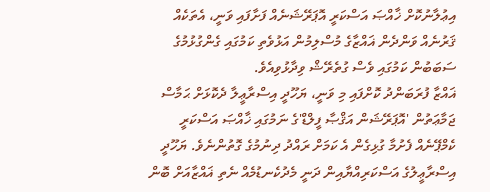އިޢުލާނުކޮށް ޚާއްޞަ އަސްކަރީ އޮޕަރޭޝަނެއް ފަށާފައި ވަނީ، އެތަކެއް ޤަރުނެއް ވަންދެން ޣައްޒާގެ މުސްލިމުން އަޅުވެތި ކަމުގައި ގެންގުޅުމުގެ ސަބަބުން ކަމުގައި ވެސް ގުތެރޭޝް ވިދާޅުވިއެވެ.
ޣައްޒާ ފުރަބަންދު ކޮށްފައި މި ވަނީ، ޔަހޫދީ އިސްރާޢީލާ ދެކޮޅަށް ޙަމާސް ޖަމާޢަތުން 'އޮޕަރޭޝަން އަޤްޞާ ފީލްޑް'ގެ ނަމުގައި ޚާއްޞަ އަސްކަރީ ކެމްޕޭނެއް ފެށުމާ ގުޅިގެން އެ ކަމަށް ރައްދު ދިނުމުގެ ގޮތުންނެވެ. ޔަހޫދީ އިސްރާޢީލުގެ އަސްކަރިއްޔާއިން ދަނީ މެދުކެނޑުމެއް ނެތި ޣައްޒާއަށް ބޮން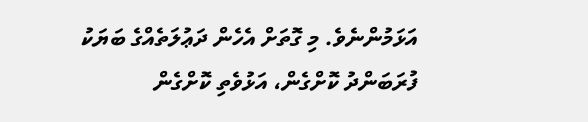އަޅަމުންނެވެ. މި ގޮތަށް އެހެން ދަޢުލަތެއްގެ ބަޔަކު ފުރަބަންދު ކޮށްގެން، އަޅުވެތި ކޮށްގެން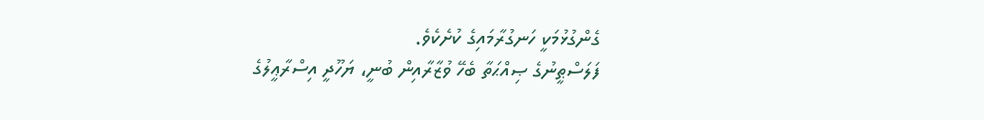ގެންގުޅުމަކީ ހަނގުރާމައިގެ ކުށެކެވެ.
ފަލަސްޠީނުގެ ޞިއްޙަތާ ބެހޭ ވުޒާރާއިން ބުނީ، ޔަހޫދީ އިސްރާޢީލުގެ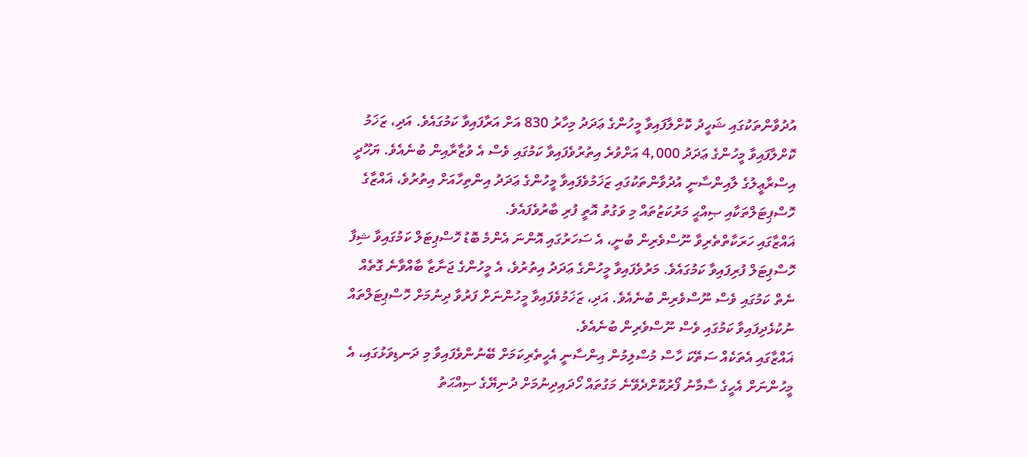އުދުވާންތަކުގައި ޝަހީދު ކޮށްލާފައިވާ މީހުންގެ ޢަދަދު މިހާރު 830 އަށް އަރާފައިވާ ކަމުގައެވެ. އަދި، ޒަޚަމު ކޮށްލާފައިވާ މީހުންގެ ޢަދަދު 4,000 އަށްވުރެ އިތުރުވެފައިވާ ކަމުގައި ވެސް އެ ވުޒާރާއިން ބުނެއެވެ. ޔަހޫދީ އިސްރާޢީލުގެ ލާއިންސާނީ އުދުވާންތަކުގައި ޒަޚަމުވެފައިވާ މީހުންގެ ޢަދަދު އިންތިހާއަށް އިތުރުވެ، ޣައްޒާގެ ހޮސްޕިޓަލްތަކާއި ޞިއްޙީ މަރުކަޒުތައް މި ވަގުތު އޮތީ ފުރި ބާރުވެފައެވެ.
ޣައްޒާގައި ހަރަކާތްތެރިވާ ނޫސްވެރިން ބުނީ، އެ ސަހަރުގައި އޮންނަ އެންމެ ބޮޑު ހޮސްޕިޓަލް ކަމުގައިވާ ޝިފާ ހޮސްޕިޓަލް ފުރިފައިވާ ކަމުގައެވެ. މަރުވެފައިވާ މީހުންގެ ޢަދަދު އިތުރުވެ، އެ މީހުންގެ ޖަނާޒާ ބާއްވާނެ ގޮތެއް ނެތް ކަމުގައި ވެސް ނޫސްވެރިން ބުނެއެވެ. އަދި، ޒަޚަމުވެފައިވާ މީހުންނަށް ފަރުވާ ދިނުމަށް ހޮސްޕިޓަލްތައް ނުކުޅެދިފައިވާ ކަމުގައި ވެސް ނޫސްވެރިން ބުނެއެވެ.
ޣައްޒާގައި އެތަކެއް ސަތޭކަ ހާސް މުސްލިމުން އިންސާނީ އެހީތެރިކަމަށް ބޭނުންވެފައިވާ މި ދަނޑިވަޅުގައި، އެ މީހުންނަށް އެހީގެ ސާމާނު ފޯރުކޮށްދެވޭނެ މަގުތައް ހޯދައިދިނުމަށް ދުނިޔޭގެ ޞިއްޙަތު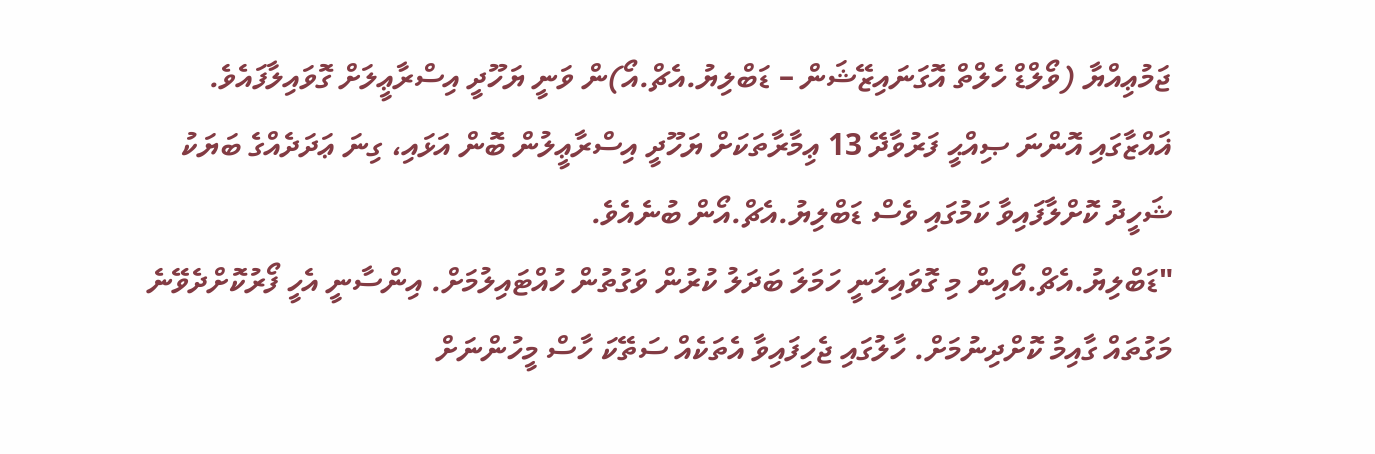ޖަމުޢިއްޔާ (ވޯލްޑް ހެލްތް އޮގަނައިޒޭޝަން – ޑަބްލިޔު.އެޗް.އޯ)ން ވަނީ ޔަހޫދީ އިސްރާޢީލަށް ގޮވައިލާފައެވެ. ޣައްޒާގައި އޮންނަ ޞިއްޙީ ފަރުވާދޭ 13 ޢިމާރާތަކަށް ޔަހޫދީ އިސްރާޢީލުން ބޮން އަޅައި، ގިނަ ޢަދަދެއްގެ ބަޔަކު ޝަހީދު ކޮށްލާފައިވާ ކަމުގައި ވެސް ޑަބްލިޔު.އެޗް.އޯން ބުނެއެވެ.
"ޑަބްލިޔު.އެޗް.އޯއިން މި ގޮވައިލަނީ ހަމަލަ ބަދަލު ކުރުން ވަގުތުން ހުއްޓައިލުމަށް. އިންސާނީ އެހީ ފޯރުކޮށްދެވޭނެ މަގުތައް ގާއިމު ކޮށްދިނުމަށް. ހާލުގައި ޖެހިފައިވާ އެތަކެއް ސަތޭކަ ހާސް މީހުންނަށް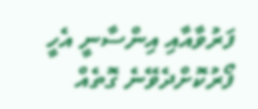ފަރުވާއާއި އިންސާނީ އެހީ ފޯރުކޮށްދެވޭނެ ގޮތެއް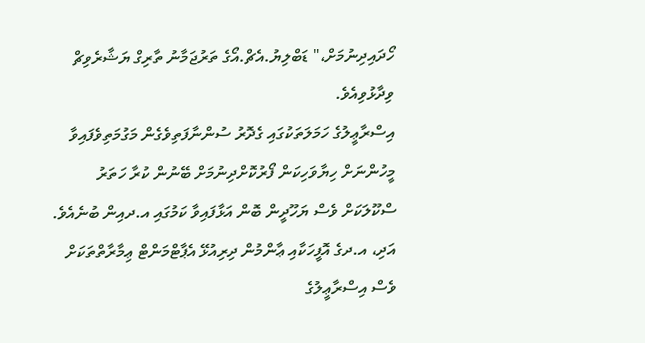ހޯދައިދިނުމަށް،" ޑަބްލިޔު.އެޗް.އޯގެ ތަރުޖަމާނު ތާރިގް ޔަޝާރެވިޗް ވިދާޅުވިއެވެ.
އިސްރާޢީލުގެ ހަމަލަތަކުގައި ގެދޮރު ސުންނާފަތިވެގެން މަގުމަތިވެފައިވާ މީހުންނަށް ހިޔާވަހިކަން ފޯރުކޮށްދިނުމަށް ބޭނުން ކުރާ ހަތަރު ސްކޫލަކަށް ވެސް ޔަހޫދީން ބޮން އަޅާފައިވާ ކަމުގައި އ.ދއިން ބުނެއެވެ. އަދި، އ.ދގެ އޮފީހަކާއި ޢާންމުން ދިރިއުޅޭ އެޕާޓްމަންޓް ޢިމާރާތްތަކަށް ވެސް އިސްރާޢީލުގެ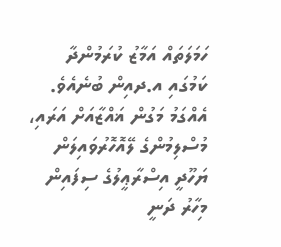ހަމަލަތައް އަމާޒު ކުރަމުންދާ ކަމުގައި އ.ދއިން ބުނެއެވެ.
އެއްގަމު މަގުން ޣައްޒާއަށް އަރައި، މުސްލިމުންގެ ލޭއޮހޮރުވައިލަން ޔަހޫދީ އިސްރާޢީލުގެ ސިފައިން މިހާރު ދަނީ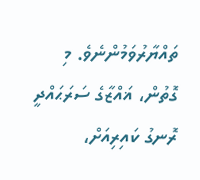ތައްޔާރުވަމުންނެވެ. މި ގޮތުން، ޣައްޒާގެ ސަރަޙައްދީ ރޮނގު ކައިރިއަށް،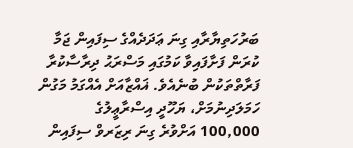ބަރުހަތިޔާރާއި ގިނަ ޢަދަދެއްގެ ސިފައިން ޖަމާ ކުރަން ފަށާފައިވާ ކަމުގައި މަސްރަޙު ދިރާސާކުރާ ފަރާތްތަކުން ބުނެއެވެ. ޣައްޒާއަށް އެއްގަމު މަގުން ހަމަލަދިނުމަށް، ޔަހޫދީ އިސްރާޢީލުގެ 100,000 އަށްވުރެ ގިނަ ރިޒަރވް ސިފައިން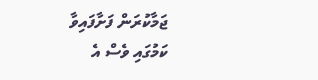ޖަމާކުރަން ފަށާފައިވާ ކަމުގައި ވެސް އެ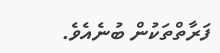ފަރާތްތަކުން ބުނެއެވެ.